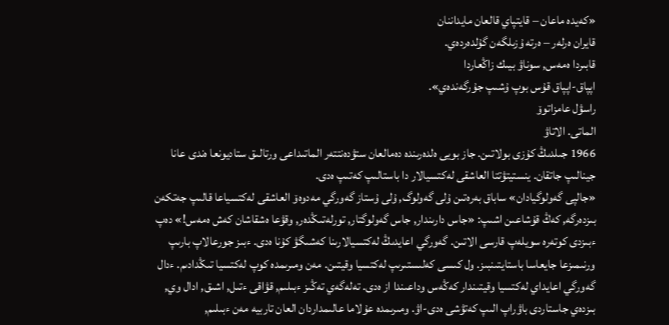«كەيدە ماعان – قايتپاي قالعان مايداننان
قايران ەرلەر – ەرتە ۇزىلگەن گۇلدەردەي.
قابىردا ەمەس, سوناۋ بيىك زاڭعاردا
اپپاق-اپپاق قۇس بوپ ۇشىپ جۇرگەندەي».
راسۋل عامزاتوۆ
الماتى. الاتاۋ
1966 جىلدىڭ كۇزى بولاتىن. جاز بويى ەلدەرىندە دەمالعان ستۋدەنتتەر الماتىداعى ورتالىق ستاديونعا ەندى عانا جينالىپ جاتقان. ينستيتۋتتا العاشقى لەكتسيالار دا باستالىپ كەتىپ ەدى.
«جالپى گەولوگيادان» ساباق بەرەتىن ۇلى گەولوگ, ۇلى ۇستاز گەورگي مەدوەۆ العاشقى لەكتسياعا قالىپ جەتكەن بىزدەرگە, كەڭ قۇشاعىن اشىپ: «جاس دارىندار, جاس گەولوگتار, تورلەتىڭدەر, وقۋعا ەشقاشان كەش ەمەس!» دەپ ءبىزدى كوتەرە سويلەپ قارسى الاتىن. گەورگي اعايدىڭ لەكتسيالارىنا كەشىگۋ كۇنا ەدى. ءبىز جورعالاپ بارىپ ورنىمىزعا جايعاسا باستايتىنبىز. ول كىسى كەلىستىرىپ لەكتسيا وقيتىن. مەن ومىرىمدە كوپ لەكتسيا تىڭدادىم. ءدال گەورگي اعايداي لەكتسيا وقيتىندار كەڭەس وداعىندا از ەدى. تەلەگەي تەڭىز ءبىلىم, قۋاقى ءتىل, اشىق, ادال وي, بىزدەي جاستاردى باۋراپ الىپ كەتۋشى ەدى-اۋ. ومىرىمدە عۇلاما عالىمداردان العان تاربيە مەن ءبىلىم,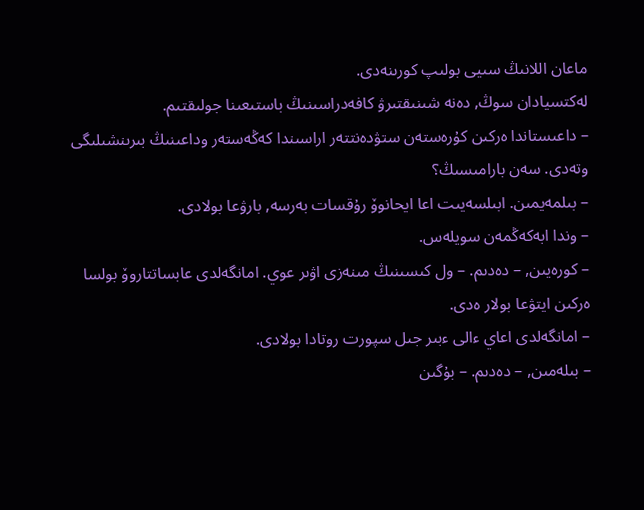ماعان اللانىڭ سىيى بولىپ كورىنەدى.
لەكتسيادان سوڭ, دەنە شىنىقتىرۋ كافەدراسىنىڭ باستىعىنا جولىقتىم.
– داعىستاندا ەركىن كۇرەستەن ستۋدەنتتەر اراسىندا كەڭەستەر وداعىنىڭ بىرىنشىلىگى وتەدى. سەن بارامىسىڭ؟
– بىلمەيمىن. ابىلسەيىت اعا ايحانوۆ رۇقسات بەرسە, بارۋعا بولادى.
– وندا ابەكەڭمەن سويلەس.
– كورەيىن, – دەدىم. – ول كىسىنىڭ مىنەزى اۋىر عوي. امانگەلدى عابساتتاروۆ بولسا ەركىن ايتۋعا بولار ەدى.
– امانگەلدى اعاي ءالى ءبىر جىل سپورت روتادا بولادى.
– بىلەمىن, – دەدىم. – بۇگىن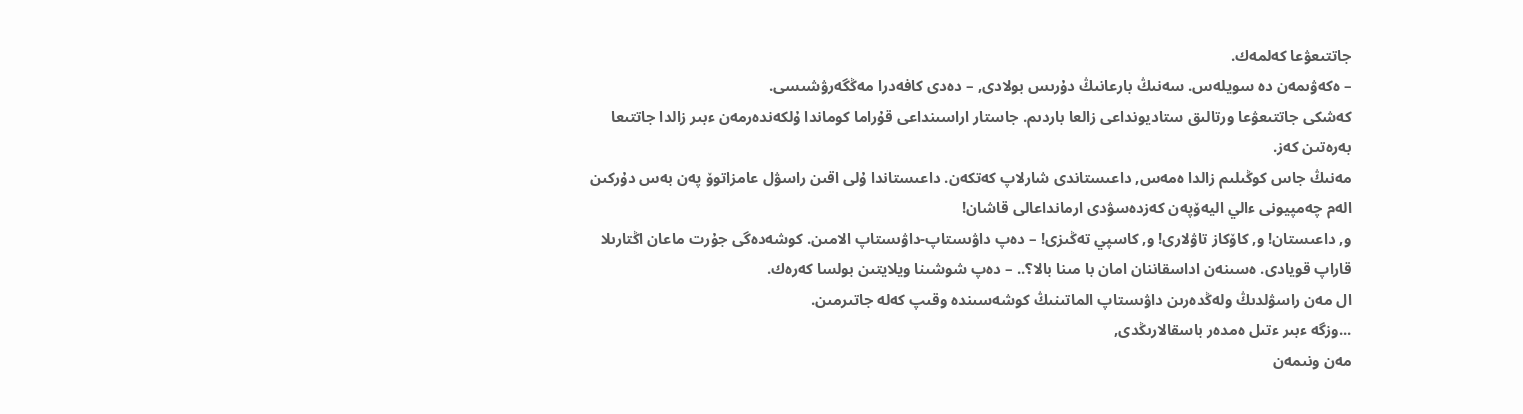جاتتىعۋعا كەلمەك.
– ەكەۋىمەن دە سويلەس. سەنىڭ بارعانىڭ دۇرىس بولادى, – دەدى كافەدرا مەڭگەرۋشىسى.
كەشكى جاتتىعۋعا ورتالىق ستاديونداعى زالعا باردىم. جاستار اراسىنداعى قۇراما كوماندا ۇلكەندەرمەن ءبىر زالدا جاتتىعا بەرەتىن كەز.
مەنىڭ جاس كوڭىلىم زالدا ەمەس, داعىستاندى شارلاپ كەتكەن. داعىستاندا ۇلى اقىن راسۋل عامزاتوۆ پەن بەس دۇركىن الەم چەمپيونى ءالي اليەۆپەن كەزدەسۋدى ارمانداعالى قاشان!
و, داعىستان! و, كاۆكاز تاۋلارى! و, كاسپي تەڭىزى! – دەپ داۋىستاپ-داۋىستاپ الامىن. كوشەدەگى جۇرت ماعان اڭتارىلا قاراپ قويادى. ەسىنەن اداسقاننان امان با مىنا بالا؟.. – دەپ شوشىنا ويلايتىن بولسا كەرەك.
ال مەن راسۋلدىڭ ولەڭدەرىن داۋىستاپ الماتىنىڭ كوشەسىندە وقىپ كەلە جاتىرمىن.
...وزگە ءبىر ءتىل ەمدەر باسقالارىڭدى,
مەن ونىمەن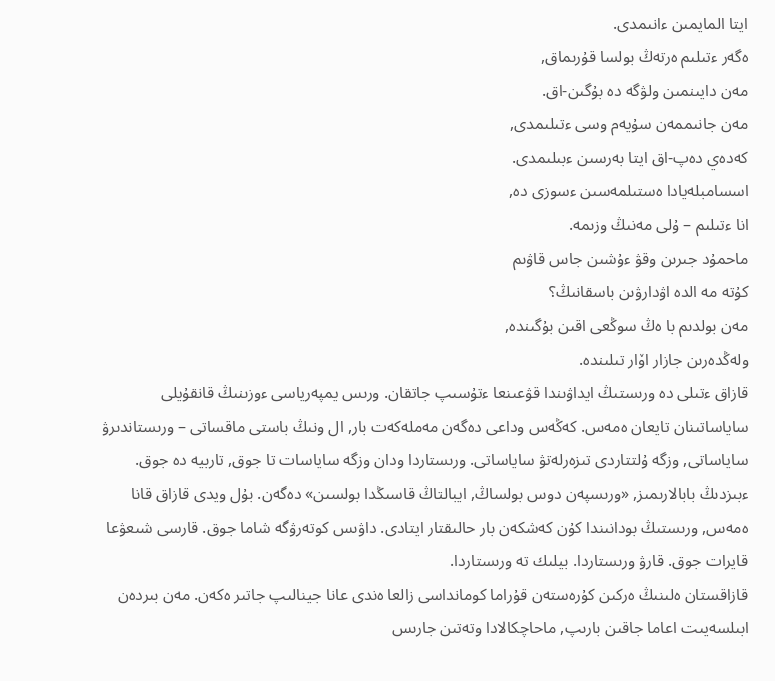ايتا المايمىن ءانىمدى.
ەگەر ءتىلىم ەرتەڭ بولسا قۇرىماق,
مەن دايىنمىن ولۋگە دە بۇگىن-اق.
مەن جانىممەن سۇيەم وسى ءتىلىمدى,
كەدەي دەپ-اق ايتا بەرسىن ءبىلىمدى.
اسسامبلەيادا ەستىلمەسىن ءسوزى دە,
انا ءتىلىم – ۇلى مەنىڭ وزىمە.
ماحمۇد جىرىن وقۋ ءۇشىن جاس قاۋىم
كۇتە مە الدە اۋدارۋىن باسقانىڭ؟
مەن بولدىم با ەڭ سوڭعى اقىن بۇگىندە,
ولەڭدەرىن جازار اۆار تىلىندە.
قازاق ءتىلى دە ورىستىڭ ايداۋىندا قۋعىنعا ءتۇسىپ جاتقان. ورىس يمپەرياسى ءوزىنىڭ قانقۇيلى ساياساتىنان تايعان ەمەس. كەڭەس وداعى دەگەن مەملەكەت بار, ال ونىڭ باستى ماقساتى – ورىستاندىرۋ ساياساتى, وزگە ۇلتتاردى تىزەرلەتۋ ساياساتى. ورىستاردا ودان وزگە ساياسات تا جوق, تاربيە دە جوق. ءبىزدىڭ بابالارىمىز, «ورىسپەن دوس بولساڭ, ايبالتاڭ قاسىڭدا بولسىن» دەگەن. بۇل ويدى قازاق قانا ەمەس, ورىستىڭ بودانىندا كۇن كەشكەن بار حالىقتار ايتادى. داۋىس كوتەرۋگە شاما جوق. قارسى شىعۋعا قايرات جوق. قارۋ ورىستاردا. بيلىك تە ورىستاردا.
قازاقستان ەلىنىڭ ەركىن كۇرەستەن قۇراما كومانداسى زالعا ەندى عانا جينالىپ جاتىر ەكەن. مەن بىردەن ابىلسەيىت اعاما جاقىن بارىپ, ماحاچكالادا وتەتىن جارىس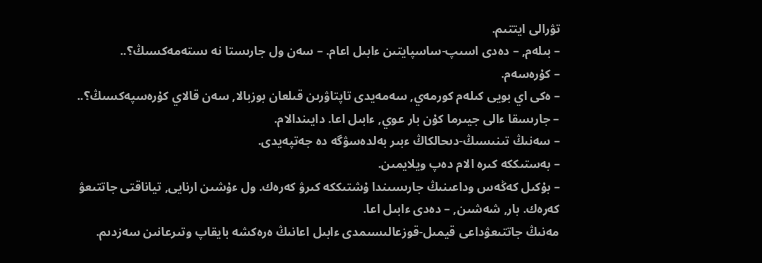تۋرالى ايتتىم.
– بىلەم, – دەدى اسىپ-ساسپايتىن ءابىل اعام. – سەن ول جارىستا نە ىستەمەكسىڭ؟..
– كۇرەسەم.
– ەكى اي بويى كىلەم كورمەي, سەمەيدى تاپتاۋرىن قىلعان بوزبالا, سەن قالاي كۇرەسپەكسىڭ؟..
– جارىسقا ءالى جيىرما كۇن بار عوي, ءابىل اعا. دايىندالام.
– سەنىڭ تىنىسىڭ-دىحالكاڭ ءبىر بەلدەسۋگە دە جەتپەيدى.
– بەستىككە كىرە الام دەپ ويلايمىن.
– بۇكىل كەڭەس وداعىنىڭ جارىسىندا ۇشتىككە كىرۋ كەرەك. ول ءۇشىن ارنايى, تياناقتى جاتتىعۋ كەرەك. بار, شەشىن, – دەدى ءابىل اعا.
مەنىڭ جاتتىعۋداعى قيمىل-قوزعالىسىمدى ءابىل اعانىڭ ەرەكشە بايقاپ وتىرعانىن سەزدىم.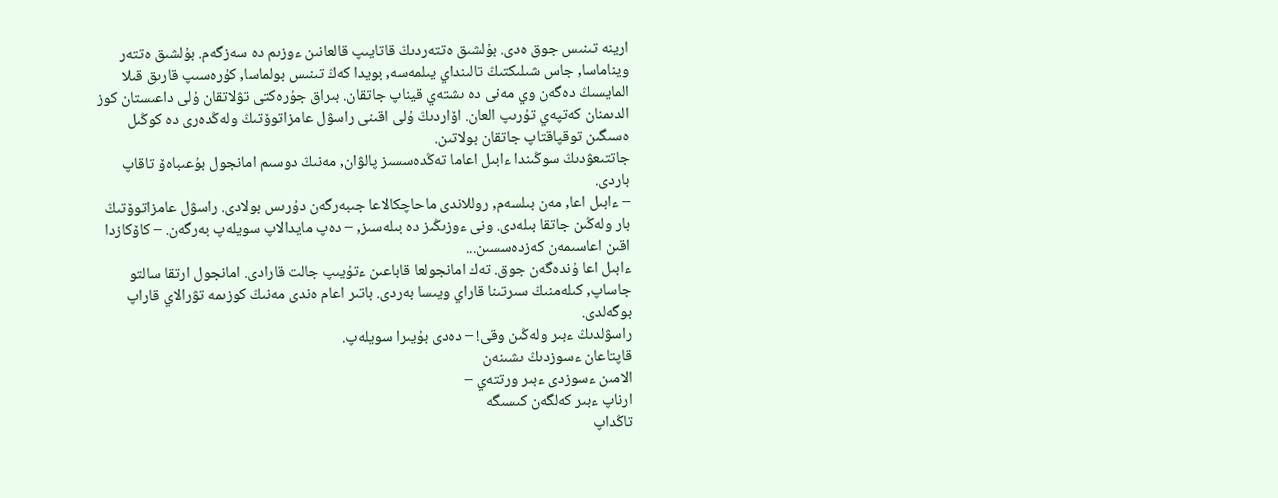ارينە تىنىس جوق ەدى. بۇلشىق ەتتەردىڭ قاتايىپ قالعانىن ءوزىم دە سەزگەم. بۇلشىق ەتتەر ويناماسا, جاس شىلىكتىڭ تالىنداي يىلمەسە, بويدا كەڭ تىنىس بولماسا, كۇرەسىپ قارىق قىلا المايسىڭ دەگەن وي مەنى دە ىشتەي قيناپ جاتقان. بىراق جۇرەكتى تۋلاتقان ۇلى داعىستان كوز الدىمنان كەتپەي تۇرىپ العان. اۆاردىڭ ۇلى اقىنى راسۋل عامزاتوۆتىڭ ولەڭدەرى دە كوڭىل ەسىگىن توقپاقتاپ جاتقان بولاتىن.
جاتتىعۋدىڭ سوڭىندا ءابىل اعاما تەڭدەسسىز پالۋان, مەنىڭ دوسىم امانجول بۇعىباەۆ تاقاپ باردى.
– ءابىل اعا, مەن بىلسەم, روللاندى ماحاچكالاعا جىبەرگەن دۇرىس بولادى. راسۋل عامزاتوۆتىڭ بار ولەڭىن جاتقا بىلەدى. ونى ءوزىڭىز دە بىلەسىز, – دەپ مايدالاپ سويلەپ بەرگەن. – كاۆكازدا اقىن اعاسىمەن كەزدەسسىن...
ءابىل اعا ۇندەگەن جوق. تەك امانجولعا قاباعىن ءتۇيىپ جالت قارادى. امانجول ارتقا سالتو جاساپ, كىلەمنىڭ سىرتىنا قاراي ويىسا بەردى. باتىر اعام ەندى مەنىڭ كوزىمە تۋرالاي قاراپ بوگەلدى.
راسۋلدىڭ ءبىر ولەڭىن وقى! – دەدى بۇيىرا سويلەپ.
قاپتاعان ءسوزدىڭ ىشىنەن
الامىن ءسوزدى ءبىر ورتتەي –
ارناپ ءبىر كەلگەن كىسىگە
تاڭداپ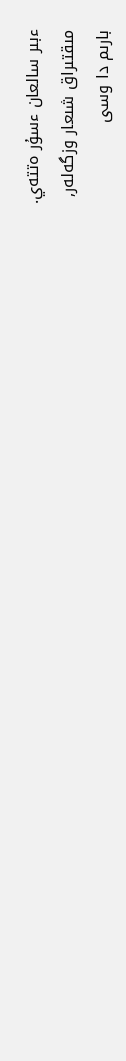ءبىر سالعان ءسۇر ەتتەي.
مىقتىراق شىعار وزگەلەر,
بارىم دا وسى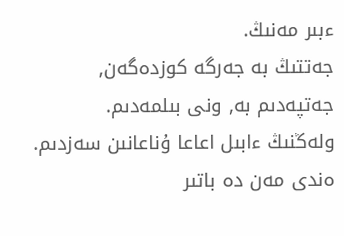ءبىر مەنىڭ.
جەتتىڭ بە جەرگە كوزدەگەن,
جەتپەدىم بە, ونى بىلمەدىم.
ولەڭنىڭ ءابىل اعاعا ۇناعانىن سەزدىم. ەندى مەن دە باتىر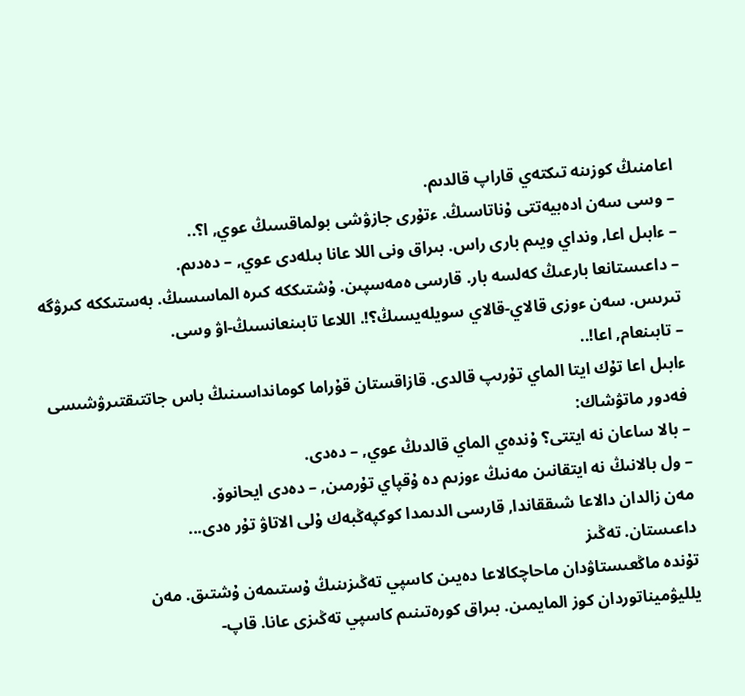اعامنىڭ كوزىنە تىكتەي قاراپ قالدىم.
– وسى سەن ادەبيەتتى ۇناتاسىڭ. ءتۇرى جازۋشى بولماقسىڭ عوي, ا؟..
– ءابىل اعا, ونداي ويىم بارى راس. بىراق ونى اللا عانا بىلەدى عوي, – دەدىم.
– داعىستانعا بارعىڭ كەلسە بار. قارسى ەمەسپىن. ۇشتىككە كىرە الماسسىڭ. بەستىككە كىرۋگە تىرىس. سەن ءوزى قالاي-قالاي سويلەيسىڭ؟!. اللاعا تابىنعانسىڭ-اۋ وسى.
– تابىنعام, اعا!..
ءابىل اعا تۇك ايتا الماي تۇرىپ قالدى. قازاقستان قۇراما كومانداسىنىڭ باس جاتتىقتىرۋشىسى فەدور ماتۋشاك:
– بالا ساعان نە ايتتى؟ ۇندەي الماي قالدىڭ عوي, – دەدى.
– ول بالانىڭ نە ايتقانىن مەنىڭ ءوزىم دە ۇقپاي تۇرمىن, – دەدى ايحانوۆ.
مەن زالدان دالاعا شىققاندا, قارسى الدىمدا كوكپەڭبەك ۇلى الاتاۋ تۇر ەدى...
داعىستان. تەڭىز
تۇندە ماڭعىستاۋدان ماحاچكالاعا دەيىن كاسپي تەڭىزىنىڭ ۇستىمەن ۇشتىق. مەن يلليۋميناتوردان كوز المايمىن. بىراق كورەتىنىم كاسپي تەڭىزى عانا. قاپ-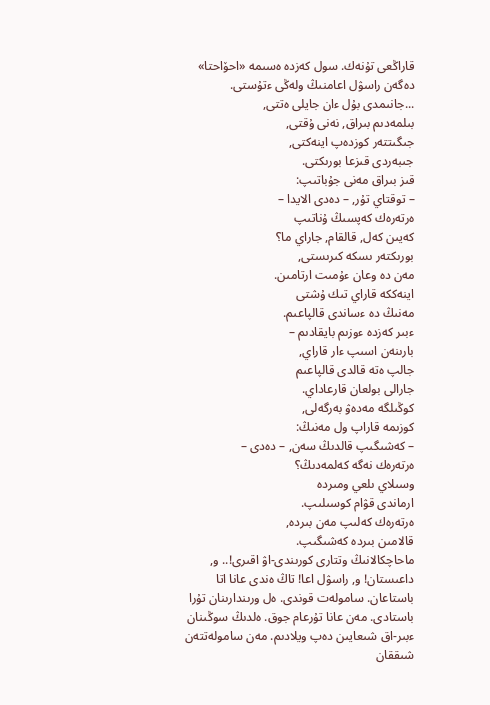قاراڭعى تۇنەك. سول كەزدە ەسىمە «احۆاحتا» دەگەن راسۋل اعامنىڭ ولەڭى ءتۇستى.
...جانىمدى بۇل ءان جايلى ەتتى,
بىلمەدىم بىراق, نەنى ۇقتى,
جىگىتتەر كوزدەپ اينەكتى,
جىبەردى قىزعا بورىكتى.
قىز بىراق مەنى جۇباتىپ:
– توقتاي تۇر, – دەدى الايدا –
ەرتەرەك كەپسىڭ ۇناتىپ
كەيىن كەل, قالقام, جاراي ما؟
بورىكتەر ىسكە كىرىستى,
مەن دە وعان ءۇمىت ارتامىن.
اينەككە قاراي تىك ۇشتى
مەنىڭ دە ءساندى قالپاعىم.
ءبىر كەزدە ءوزىم بايقادىم –
بارىنەن اسىپ ءار قاراي,
جالپ ەتە قالدى قالپاعىم
جارالى بولعان قارعاداي.
كوڭىلگە مەدەۋ بەرگەلى,
كوزىمە قاراپ ول مەنىڭ:
– كەشىگىپ قالدىڭ سەن, – دەدى –
ەرتەرەك نەگە كەلمەدىڭ؟
وسىلاي ىلعي ومىردە
ارماندى قۋام كوسىلىپ.
ەرتەرەك كەلىپ مەن بىردە,
قالامىن بىردە كەشىگىپ.
ماحاچكالانىڭ وتتارى كورىندى-اۋ اقىرى!.. و, داعىستان! و, راسۋل اعا! تاڭ ەندى عانا اتا باستاعان. سامولەت قوندى. ەل ورىندارىنان تۇرا باستادى. مەن عانا تۇرعام جوق. ەلدىڭ سوڭىنان ءبىر-اق شىعايىن دەپ ويلادىم. مەن سامولەتتەن شىققان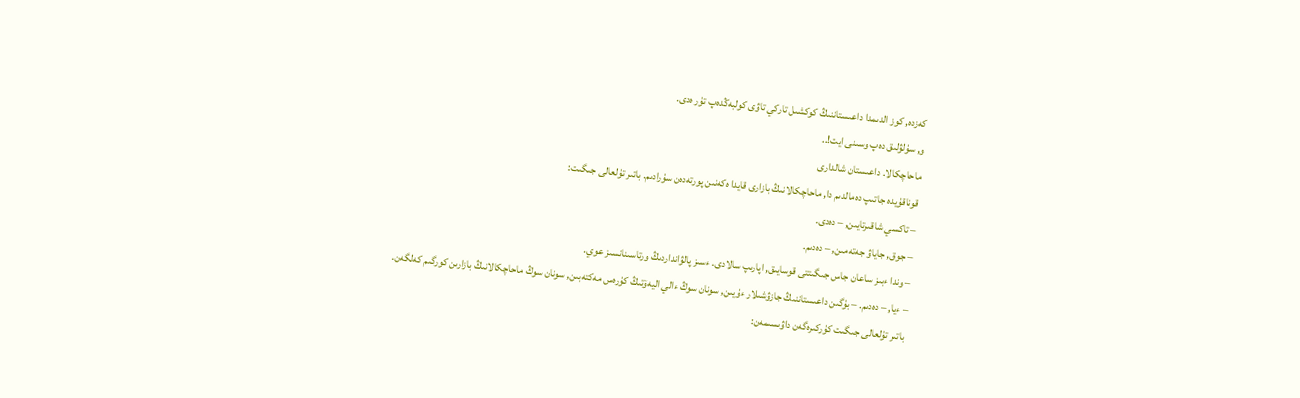كەزدە, كوز الدىمدا داعىستاننىڭ كوكشىل تاركي تاۋى كولبەڭدەپ تۇر ەدى.
و, سۇلۋلىق دەپ وسىنى ايت!..
ماحاچكالا. داعىستان شالدارى
قوناقۇيدە جاتىپ دەمالدىم دا, ماحاچكالانىڭ بازارى قايدا ەكەنىن پورتەدەن سۇرادىم. باتىر تۇلعالى جىگىت:
– تاكسي شاقىرتايىن, – دەدى.
– جوق, جاياۋ جەتەمىن, – دەدىم.
– وندا ءبىز ساعان جاس جىگىتتى قوسايىق, اپارىپ سالادى. ءسىز پالۋانداردىڭ ورتاسىنانسىز عوي.
– ءيا, – دەدىم. – بۇگىن داعىستاننىڭ جازۋشىلار ءۇيىن, سونان سوڭ ءالي اليەۆتىڭ كۇرەس مەكتەبىن, سونان سوڭ ماحاچكالانىڭ بازارىن كورگىم كەلگەن.
باتىر تۇلعالى جىگىت كۇركىرەگەن داۋىسىمەن: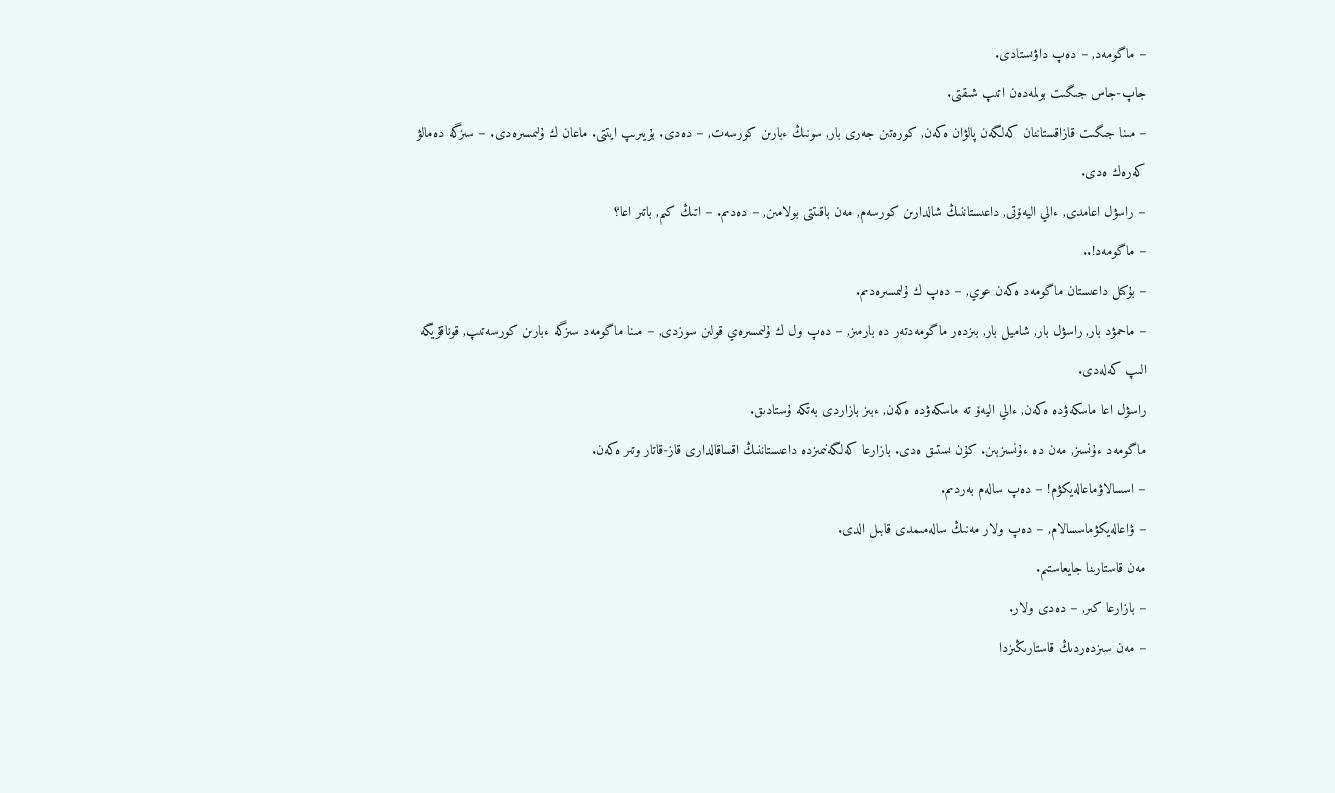– ماگومەد, – دەپ داۋىستادى.
جاپ-جاس جىگىت بولمەدەن اتىپ شىقتى.
– مىنا جىگىت قازاقستاننان كەلگەن پالۋان ەكەن, كورەتىن جەرى بار, سونىڭ ءبارىن كورسەت, – دەدى. بۇيىرىپ ايتتى. ماعان ك ۇلىمسىرەدى. – سىزگە دەمالۋ كەرەك ەدى.
– راسۋل اعامدى, ءالي اليەۆتى, داعىستاننىڭ شالدارىن كورسەم, مەن باقىتتى بولامىن, – دەدىم. – اتىڭ كىم, باتىر اعا؟
– ماگومەد!..
– بۇكىل داعىستان ماگومەد ەكەن عوي, – دەپ ك ۇلىمسىرەدىم.
– ماحمۋد بار, راسۋل بار, شاميل بار, بىزدەر ماگومەدتەر دە بارمىز, – دەپ ول ك ۇلىمسىرەي قولىن سوزدى, – مىنا ماگومەد سىزگە ءبارىن كورسەتىپ, قوناقۇيگە الىپ كەلەدى.
راسۋل اعا ماسكەۋدە ەكەن, ءالي اليەۆ تە ماسكەۋدە ەكەن, ءبىز بازاردى بەتكە ۇستادىق.
ماگومەد ءۇنسىز, مەن دە ءۇنسىزبىن. كۇن ىستىق ەدى. بازارعا كەلگەنىمىزدە داعىستاننىڭ اقساقالدارى قاز-قاتار وتىر ەكەن.
– اسسالاۋماعالەيكۋم! – دەپ سالەم بەردىم.
– ۋاعالەيكۋماسسالام, – دەپ ولار مەنىڭ سالەمىمدى قابىل الدى.
مەن قاستارىنا جايعاستىم.
– بازارعا كىر, – دەدى ولار.
– مەن سىزدەردىڭ قاستارىڭىزدا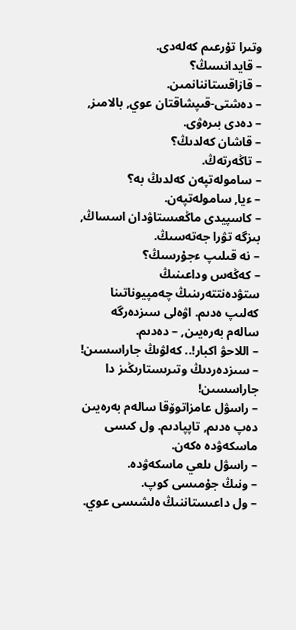وتىرا تۇرعىم كەلەدى.
– قايدانسىڭ؟
– قازاقستاننانمىن.
– دەشتى-قىپشاقتان عوي, بالامىز, – دەدى بىرەۋى.
– قاشان كەلدىڭ؟
– تاڭەرتەڭ.
– سامولەتپەن كەلدىڭ بە؟
– ءيا, سامولەتپەن.
– كاسپيدى ماڭعىستاۋدان اسساڭ, بىزگە تۋرا جەتەسىڭ.
– نە قىلىپ ءجۇرسىڭ؟
– كەڭەس وداعىنىڭ ستۋدەنتتەرىنىڭ چەمپيوناتىنا كەلىپ ەدىم. اۋەلى سىزدەرگە سالەم بەرەيىن, – دەدىم.
– اللاحۋ اكبار!.. كەلۋىڭ جاراسسىن!
– سىزدەردىڭ وتىرىستارىڭىز دا جاراسسىن!
– راسۋل عامزاتوۆقا سالەم بەرەيىن دەپ ەدىم, تاپپادىم. ول كىسى ماسكەۋدە ەكەن.
– راسۋل ىلعي ماسكەۋدە.
– ونىڭ جۇمىسى كوپ.
– ول داعىستاننىڭ ەلشىسى عوي.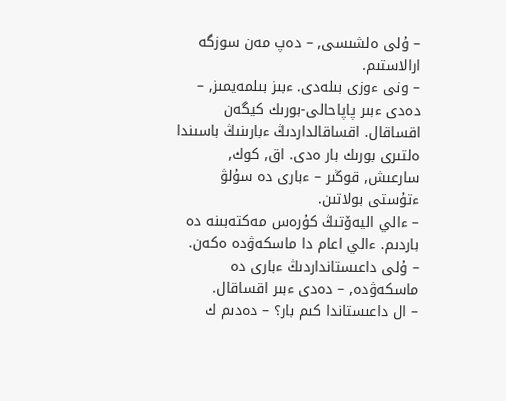– ۇلى ەلشىسى, – دەپ مەن سوزگە ارالاستىم.
– ونى ءوزى بىلەدى. ءبىز بىلمەيمىز, – دەدى ءبىر پاپاحالى-بورىك كيگەن اقساقال. اقساقالداردىڭ ءبارىنىڭ باسىندا ەلتىرى بورىك بار ەدى. اق, كوك, سارعىش, قوڭىر – ءبارى دە سۇلۋ ءتۇستى بولاتىن.
– ءالي اليەۆتىڭ كۇرەس مەكتەبىنە دە باردىم. ءالي اعام دا ماسكەۋدە ەكەن.
– ۇلى داعىستانداردىڭ ءبارى دە ماسكەۋدە, – دەدى ءبىر اقساقال.
– ال داعىستاندا كىم بار؟ – دەدىم ك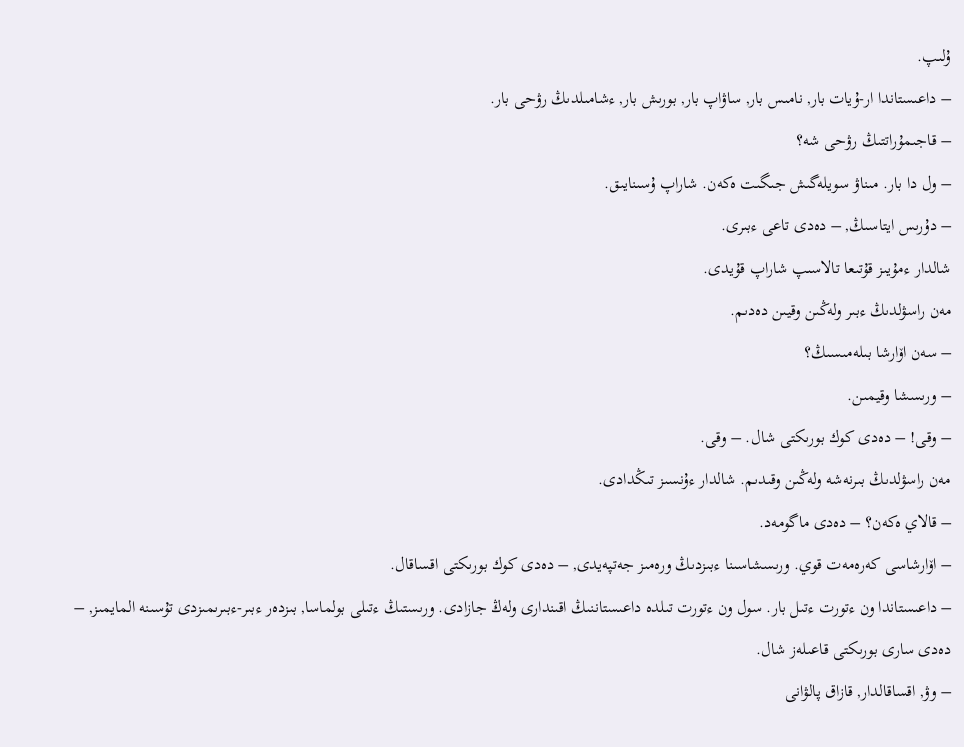ۇلىپ.
– داعىستاندا ار-ۇيات بار, نامىس بار, ساۋاپ بار, بورىش بار, ءشامىلدىڭ رۋحى بار.
– قاجىمۇراتتىڭ رۋحى شە؟
– ول دا بار. مىناۋ سويلەگىش جىگىت ەكەن. شاراپ ۇسىنايىق.
– دۇرىس ايتاسىڭ, – دەدى تاعى ءبىرى.
شالدار ءمۇيىز قۇتىعا تالاسىپ شاراپ قۇيدى.
مەن راسۋلدىڭ ءبىر ولەڭىن وقيىن دەدىم.
– سەن اۆارشا بىلەمىسىڭ؟
– ورىسشا وقيمىن.
– وقى! – دەدى كوك بورىكتى شال. – وقى.
مەن راسۋلدىڭ بىرنەشە ولەڭىن وقىدىم. شالدار ءۇنسىز تىڭدادى.
– قالاي ەكەن؟ – دەدى ماگومەد.
– اۆارشاسى كەرەمەت قوي. ورىسشاسىنا ءبىزدىڭ ورەمىز جەتپەيدى, – دەدى كوك بورىكتى اقساقال.
– داعىستاندا ون ءتورت ءتىل بار. سول ون ءتورت تىلدە داعىستاننىڭ اقىندارى ولەڭ جازادى. ورىستىڭ ءتىلى بولماسا, بىزدەر ءبىر-ءبىرىمىزدى تۇسىنە المايمىز, – دەدى سارى بورىكتى قاعىلەز شال.
– وۋ, اقساقالدار, قازاق پالۋانى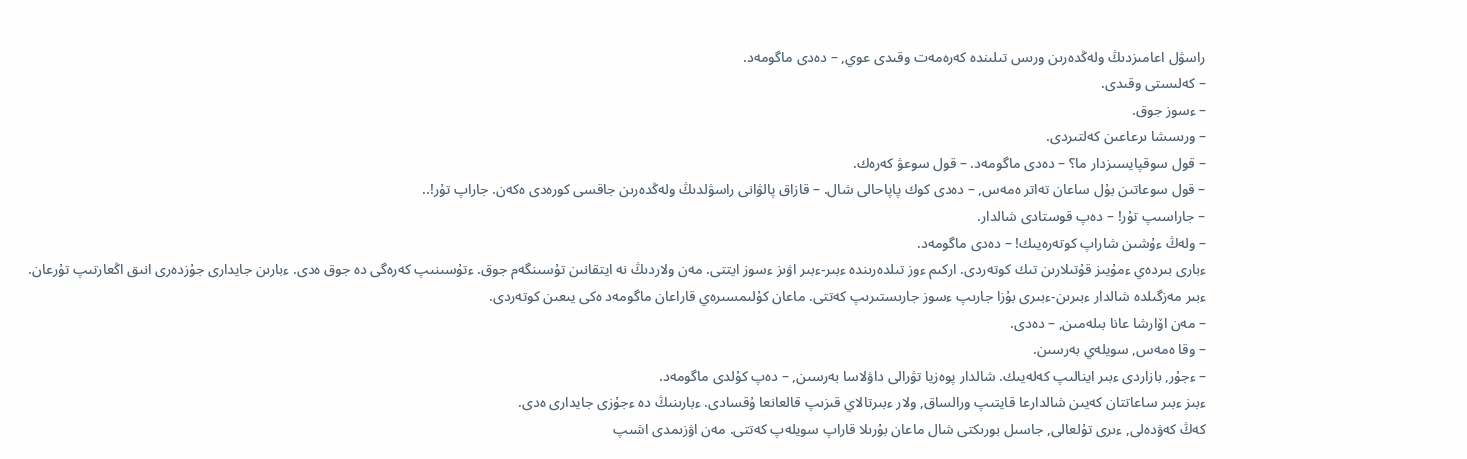راسۋل اعامىزدىڭ ولەڭدەرىن ورىس تىلىندە كەرەمەت وقىدى عوي, – دەدى ماگومەد.
– كەلىستى وقىدى.
– ءسوز جوق.
– ورىسشا ىرعاعىن كەلتىردى.
– قول سوقپايسىزدار ما؟ – دەدى ماگومەد. – قول سوعۋ كەرەك.
– قول سوعاتىن بۇل ساعان تەاتر ەمەس, – دەدى كوك پاپاحالى شال. – قازاق پالۋانى راسۋلدىڭ ولەڭدەرىن جاقسى كورەدى ەكەن. جاراپ تۇر!..
– جاراسىپ تۇر! – دەپ قوستادى شالدار.
– ولەڭ ءۇشىن شاراپ كوتەرەيىك! – دەدى ماگومەد.
ءبارى بىردەي ءمۇيىز قۇتىلارىن تىك كوتەردى. اركىم ءوز تىلدەرىندە ءبىر-ءبىر اۋىز ءسوز ايتتى. مەن ولاردىڭ نە ايتقانىن تۇسىنگەم جوق. ءتۇسىنىپ كەرەگى دە جوق ەدى. ءبارىن جايدارى جۇزدەرى انىق اڭعارتىپ تۇرعان.
ءبىر مەزگىلدە شالدار ءبىرىن-ءبىرى بۇزا جارىپ ءسوز جارىستىرىپ كەتتى. ماعان كۇلىمسىرەي قاراعان ماگومەد ەكى يىعىن كوتەردى.
– مەن اۆارشا عانا بىلەمىن, – دەدى.
– وقا ەمەس, سويلەي بەرسىن.
– ءجۇر, بازاردى ءبىر اينالىپ كەلەيىك. شالدار پوەزيا تۋرالى داۋلاسا بەرسىن, – دەپ كۇلدى ماگومەد.
ءبىز ءبىر ساعاتتان كەيىن شالدارعا قايتىپ ورالساق, ولار ءبىرتالاي قىزىپ قالعانعا ۇقسادى. ءبارىنىڭ دە ءجۇزى جايدارى ەدى.
كەڭ كەۋدەلى, ءىرى تۇلعالى, جاسىل بورىكتى شال ماعان بۇرىلا قاراپ سويلەپ كەتتى. مەن اۋزىمدى اشىپ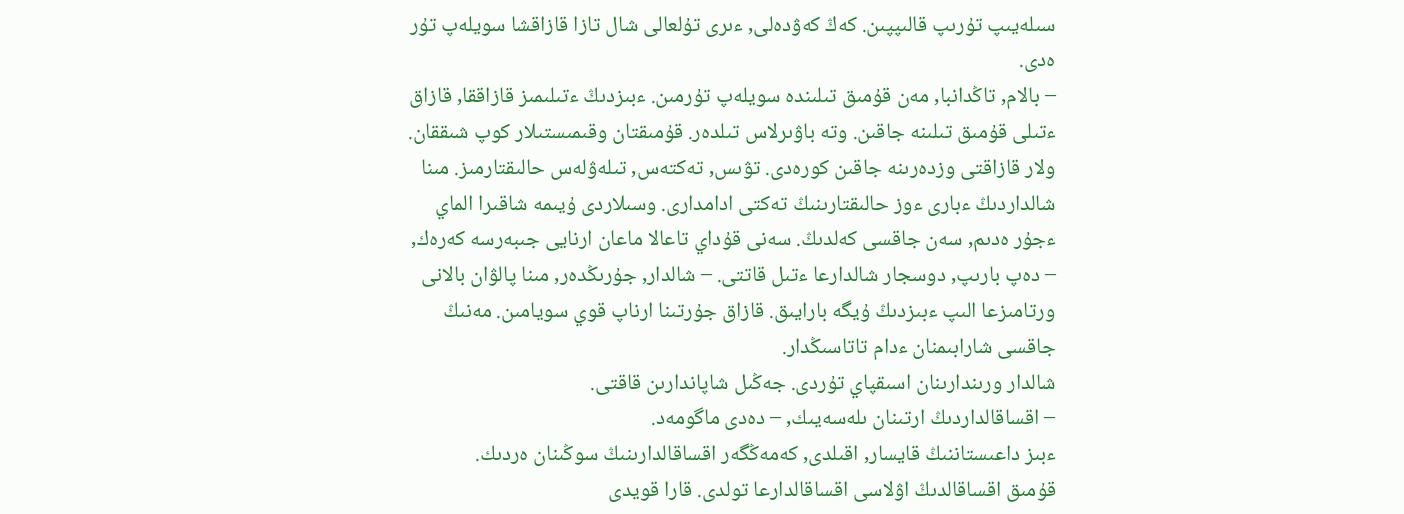سىلەيىپ تۇرىپ قالىپپىن. كەڭ كەۋدەلى, ءىرى تۇلعالى شال تازا قازاقشا سويلەپ تۇر ەدى.
– بالام, تاڭدانبا, مەن قۇمىق تىلىندە سويلەپ تۇرمىن. ءبىزدىڭ ءتىلىمىز قازاققا, قازاق ءتىلى قۇمىق تىلىنە جاقىن. وتە باۋىرلاس تىلدەر. قۇمىقتان وقىمىستىلار كوپ شىققان. ولار قازاقتى وزدەرىنە جاقىن كورەدى. تۋىس, تەكتەس, تىلەۋلەس حالىقتارمىز. مىنا شالداردىڭ ءبارى ءوز حالىقتارىنىڭ تەكتى ادامدارى. وسىلاردى ۇيىمە شاقىرا الماي ءجۇر ەدىم, سەن جاقسى كەلدىڭ. سەنى قۇداي تاعالا ماعان ارنايى جىبەرسە كەرەك, – دەپ بارىپ, دوسجار شالدارعا ءتىل قاتتى. – شالدار, جۇرىڭدەر, مىنا پالۋان بالانى ورتامىزعا الىپ ءبىزدىڭ ۇيگە بارايىق. قازاق جۇرتىنا ارناپ قوي سويامىن. مەنىڭ جاقسى شارابىمنان ءدام تاتاسىڭدار.
شالدار ورىندارىنان اسىقپاي تۇردى. جەڭىل شاپاندارىن قاقتى.
– اقساقالداردىڭ ارتىنان ىلەسەيىك, – دەدى ماگومەد.
ءبىز داعىستاننىڭ قايسار, اقىلدى, كەمەڭگەر اقساقالدارىنىڭ سوڭىنان ەردىك.
قۇمىق اقساقالدىڭ اۋلاسى اقساقالدارعا تولدى. قارا قويدى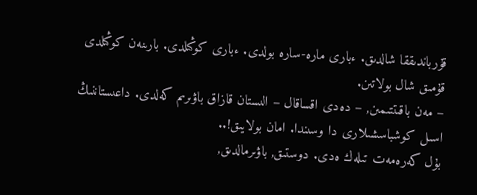قۇرباندىققا شالدىق. ءبارى مارە-سارە بولدى. ءبارى كوڭىلدى. بارىنەن كوڭىلدى قۇمىق شال بولاتىن.
– مەن باقىتتىمىن, – دەدى اقساقال – الىستان قازاق باۋىرىم كەلدى. داعىستاننىڭ اسىل كوشباسشىلارى دا وسىندا. امان بولايىق!..
بۇل كەرەمەت تىلەك ەدى. دوستىق, باۋىرمالدىق,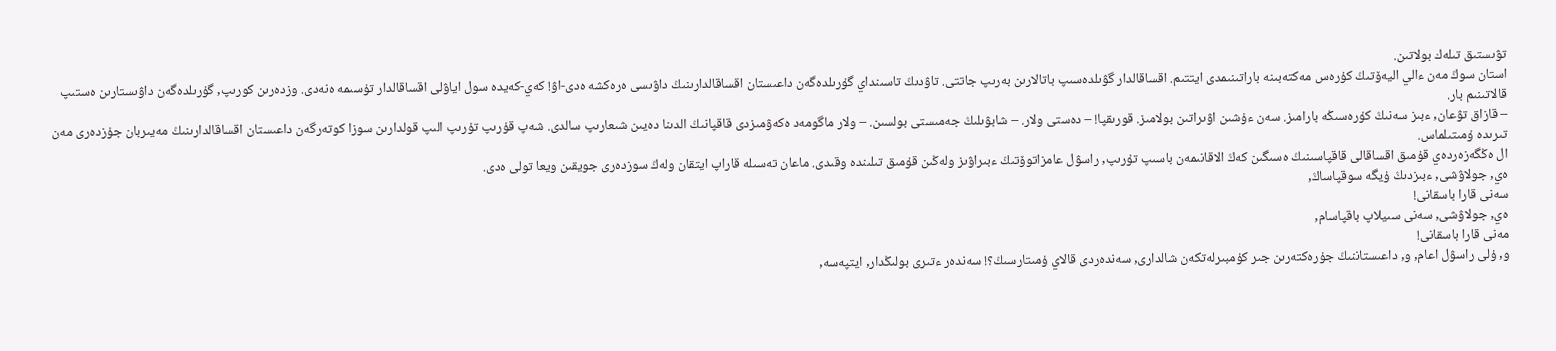تۋىستىق تىلەك بولاتىن.
استان سوڭ مەن ءالي اليەۆتىڭ كۇرەس مەكتەبىنە باراتىنىمدى ايتتىم. اقساقالدار گۋىلدەسىپ باتالارىن بەرىپ جاتتى. تاۋدىڭ تاسىنداي گۇرىلدەگەن داعىستان اقساقالدارىنىڭ داۋىسى ەرەكشە ەدى-اۋ! كەي-كەيدە سول اياۋلى اقساقالدار تۇسىمە ەنەدى. وزدەرىن كورىپ, گۇرىلدەگەن داۋىستارىن ەستىپ قالاتىنىم بار.
– قازاق تۋعان, ءبىز سەنىڭ كۇرەسىڭە بارامىز. سەن ءۇشىن اۋىراتىن بولامىز. قورىقپا! – دەستى ولار. – شابۋىلىڭ جەمىستى بولسىن. – ولار ماگومەد ەكەۋمىزدى قاقپانىڭ الدىنا دەيىن شىعارىپ سالدى. شەپ قۇرىپ تۇرىپ الىپ قولدارىن سوزا كوتەرگەن داعىستان اقساقالدارىنىڭ مەيىربان جۇزدەرى مەن تىرىدە ۇمىتىلماس.
ال ەڭگەزەردەي قۇمىق اقساقالى قاقپاسىنىڭ ەسىگىن كەڭ الاقانىمەن باسىپ تۇرىپ, راسۋل عامزاتوۆتىڭ ءبىراۋىز ولەڭىن قۇمىق تىلىندە وقىدى. ماعان تەسىلە قاراپ ايتقان ولەڭ سوزدەرى جويقىن ويعا تولى ەدى.
ەي, جولاۋشى, ءبىزدىڭ ۇيگە سوقپاساڭ,
سەنى قارا باسقانى!
ەي, جولاۋشى, سەنى سىيلاپ باقپاسام,
مەنى قارا باسقانى!
و, ۇلى راسۋل اعام, و, داعىستاننىڭ جۇرەكتەرىن جىر كۇمبىرلەتكەن شالدارى, سەندەردى قالاي ۇمىتارسىڭ؟! سەندەر ءتىرى بولىڭدار, ايتپەسە,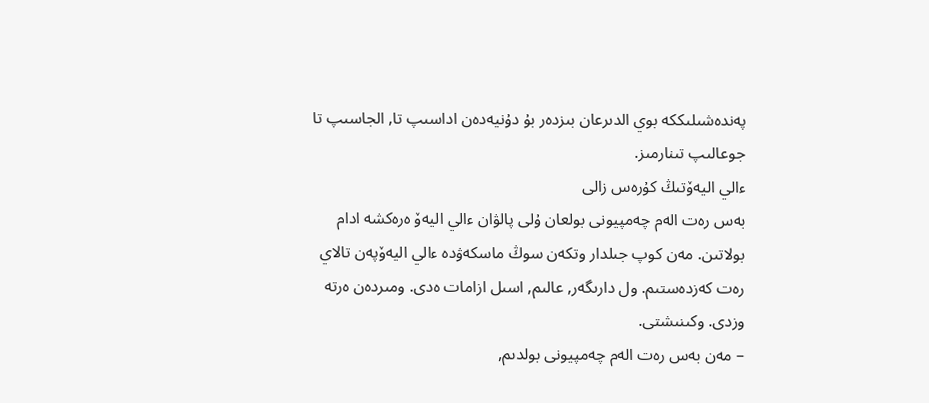پەندەشىلىككە بوي الدىرعان بىزدەر بۇ دۇنيەدەن اداسىپ تا, الجاسىپ تا جوعالىپ تىنارمىز.
ءالي اليەۆتىڭ كۇرەس زالى
بەس رەت الەم چەمپيونى بولعان ۇلى پالۋان ءالي اليەۆ ەرەكشە ادام بولاتىن. مەن كوپ جىلدار وتكەن سوڭ ماسكەۋدە ءالي اليەۆپەن تالاي رەت كەزدەستىم. ول دارىگەر, عالىم, اسىل ازامات ەدى. ومىردەن ەرتە وزدى. وكىنىشتى.
– مەن بەس رەت الەم چەمپيونى بولدىم,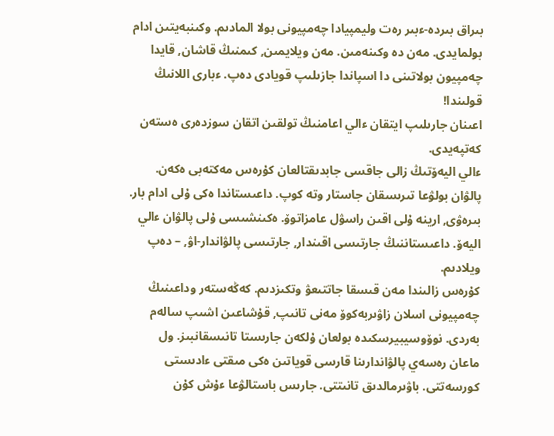بىراق بىردە-ءبىر رەت وليمپيادا چەمپيونى بولا المادىم. وكىنبەيتىن ادام بولمايدى. مەن دە وكىنەمىن. مەن ويلايمىن, كىمنىڭ قاشان, قايدا چەمپيون بولاتىنى دا اسپاندا جازىلىپ قويادى دەپ. ءبارى اللانىڭ قولىندا!
اعىنان جارىلىپ ايتقان ءالي اعامنىڭ تولقىن اتقان سوزدەرى ەستەن كەتپەيدى.
ءالي اليەۆتىڭ زالى جاقسى جابدىقتالعان كۇرەس مەكتەبى ەكەن. پالۋان بولۋعا تىرىسقان جاستار وتە كوپ. داعىستاندا ەكى ۇلى ادام بار. بىرەۋى, ارينە ۇلى اقىن راسۋل عامزاتوۆ. ەكىنشىسى ۇلى پالۋان ءالي اليەۆ. داعىستاننىڭ جارتىسى اقىندار, جارتىسى پالۋاندار-اۋ, – دەپ ويلادىم.
كۇرەس زالىندا مەن قىسقا جاتتىعۋ وتكىزدىم. كەڭەستەر وداعىنىڭ چەمپيونى اسلان زاۋىربەكوۆ مەنى تانىپ, قۇشاعىن اشىپ سالەم بەردى. نوۆوسيبيرسكىدە بولعان ۇلكەن جارىستا تانىسقانبىز. ول ماعان رەسەي پالۋاندارىنا قارسى قوياتىن ەكى مىقتى ءادىستى كورسەتتى. باۋىرمالدىق تانىتتى. جارىس باستالۋعا ءۇش كۇن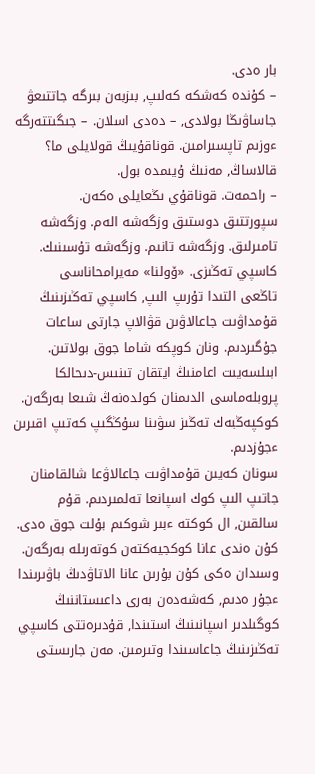بار ەدى.
– كۇندە كەشكە كەلىپ, بىزبەن بىرگە جاتتىعۋ جاساۋىڭا بولادى, – دەدى اسلان. – جىگىتتەرگە ءوزىم تاپسىرامىن. قوناقۇيىڭ قولايلى ما؟ قالاساڭ, مەنىڭ ۇيىمدە بول.
– راحمەت. قوناقۇي ىڭعايلى ەكەن.
سپورتتىق دوستىق وزگەشە الەم. وزگەشە تامىرلىق. وزگەشە تانىم. وزگەشە تۇسىنىك.
كاسپي تەڭىزى. «ۆولنا» مەيرامحاناسى
تاڭعى التىدا تۇرىپ الىپ, كاسپي تەڭىزىنىڭ قۇمداۋىت جاعالاۋىن قۋالاپ جارتى ساعات جۇگىردىم. ونان كوپكە شاما جوق بولاتىن. ابىلسەيىت اعامنىڭ ايتقان تىنىس-دىحالكا پروبلەماسى الدىمنان كولدەنەڭ شىعا بەرگەن. كوكپەڭبەك تەڭىز سۋىنا سۇڭگىپ كەتىپ اقىرىن ءجۇزدىم.
سونان كەيىن قۇمداۋىت جاعالاۋعا شالقامنان جاتىپ الىپ كوك اسپانعا تەلمىردىم. قۇم سالقىن, ال كوكتە ءبىر شوكىم بۇلت جوق ەدى. كۇن ەندى عانا كوكجيەكتەن كوتەرىلە بەرگەن. وسىدان ەكى كۇن بۇرىن عانا الاتاۋدىڭ باۋىرىندا ءجۇر ەدىم, كەشەدەن بەرى داعىستاننىڭ كوگىلدىر اسپانىنىڭ استىندا, قۇدىرەتتى كاسپي تەڭىزىنىڭ جاعاسىندا وتىرمىن. مەن جارىستى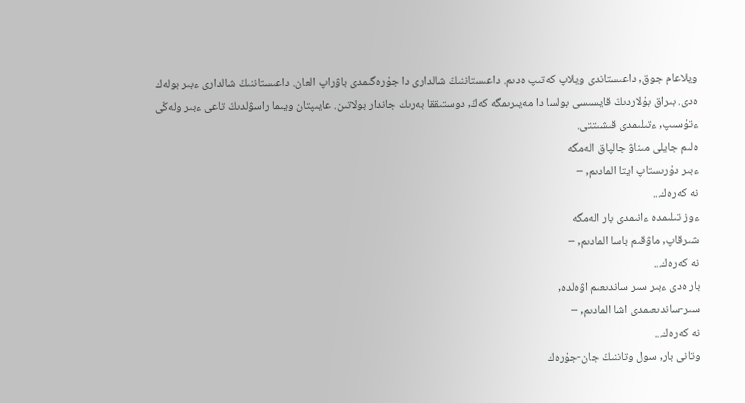ويلاعام جوق, داعىستاندى ويلاپ كەتىپ ەدىم. داعىستاننىڭ شالدارى دا جۇرەگىمدى باۋراپ العان. داعىستاننىڭ شالدارى ءبىر بولەك ەدى. بىراق بۇلاردىڭ قايسىسى بولسا دا مەيىرىمگە كەڭ, دوستىققا بەرىك جاندار بولاتىن. عايىپتان ويىما راسۋلدىڭ تاعى ءبىر ولەڭى ءتۇسىپ, ءتىلىمدى قىشىتتى.
ەلىم جايلى مىناۋ جالپاق الەمگە
ءبىر دۇرىستاپ ايتا المادىم, –
نە كەرەك...
ءوز تىلىمدە ءانىمدى بار الەمگە
شىرقاپ, ماۋقىم باسا المادىم, –
نە كەرەك...
بار ەدى ءبىر سىر ساندىعىم اۋەلدە,
سىر-ساندىعىمدى اشا المادىم, –
نە كەرەك...
وتانى بار, سول وتاننىڭ جان-جۇرەك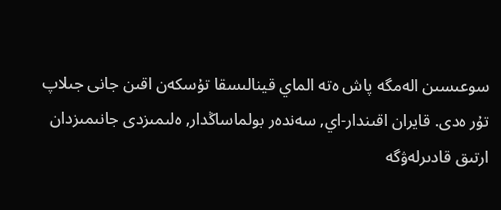سوعىسىن الەمگە پاش ەتە الماي قينالىسقا تۇسكەن اقىن جانى جىلاپ تۇر ەدى. قايران اقىندار-اي, سەندەر بولماساڭدار, ەلىمىزدى جانىمىزدان ارتىق قادىرلەۋگە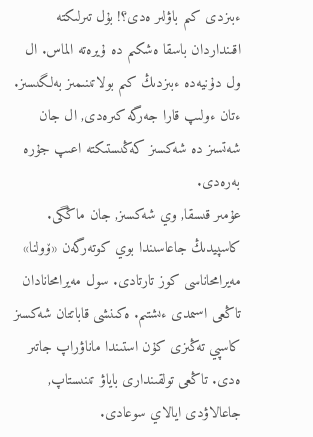ءبىزدى كىم باۋلىر ەدى؟! بۇل تىرلىكتە اقىنداردان باسقا ەشكىم دە ۇيرەتە الماس. ال ول دۇنيەدە ءبىزدىڭ كىم بولاتىنىمىز بەلگىسىز. ءتان ءولىپ قارا جەرگە كىرەدى, ال جان شەتسىز دە شەكسىز كەڭىستىكتە اعىپ جۇرە بەرەدى.
عۇمىر قىسقا, وي شەكسىز, جان ماڭگى.
كاسپيدىڭ جاعاسىندا بوي كوتەرگەن «ۆولنا» مەيرامحاناسى كوز تارتادى. سول مەيرامحانادان تاڭعى اسىمدى ءىشتىم. ەكىنشى قاباتتان شەكسىز كاسپي تەڭىزى كۇن استىندا ماناۋراپ جاتىر ەدى. تاڭعى تولقىندارى باياۋ تىنىستاپ, جاعالاۋدى ايالاي سوعادى.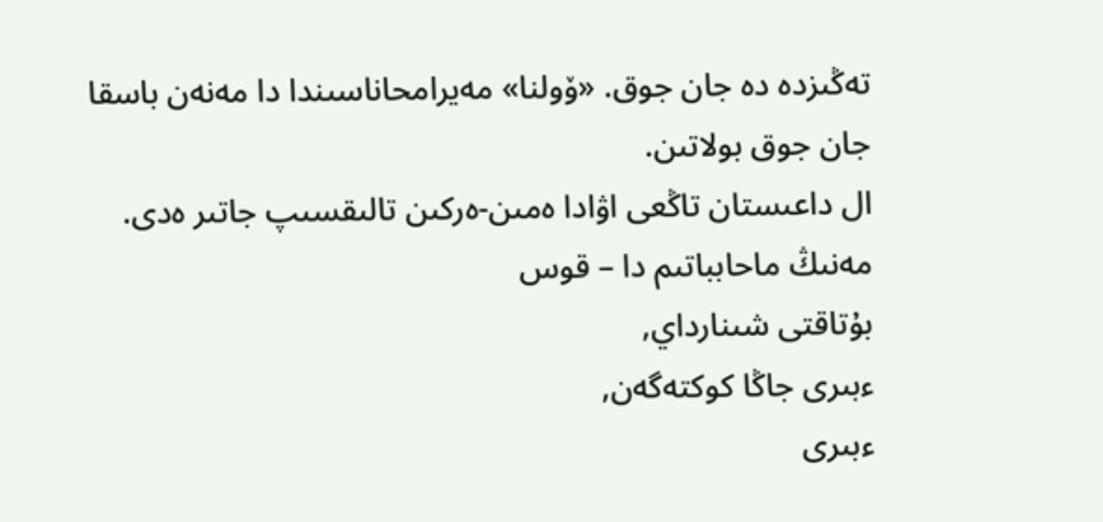تەڭىزدە دە جان جوق. «ۆولنا» مەيرامحاناسىندا دا مەنەن باسقا جان جوق بولاتىن.
ال داعىستان تاڭعى اۋادا ەمىن-ەركىن تالىقسىپ جاتىر ەدى.
مەنىڭ ماحابباتىم دا – قوس
بۇتاقتى شىنارداي,
ءبىرى جاڭا كوكتەگەن,
ءبىرى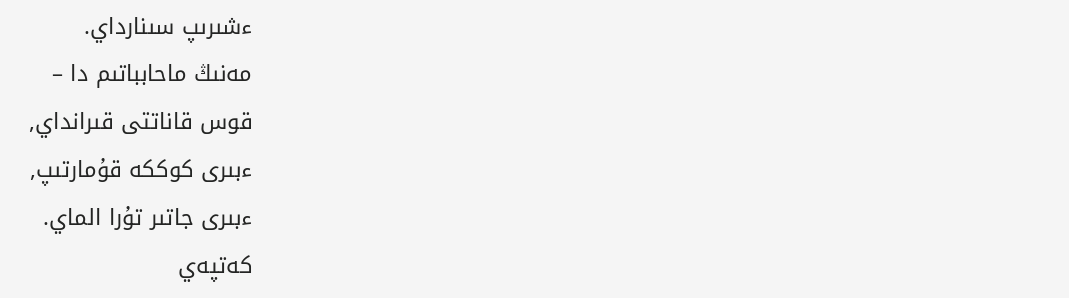ءشىرىپ سىنارداي.
مەنىڭ ماحابباتىم دا –
قوس قاناتتى قىرانداي,
ءبىرى كوككە قۇمارتىپ,
ءبىرى جاتىر تۇرا الماي.
كەتپەي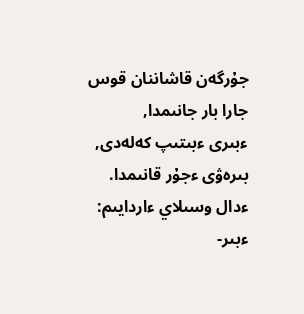جۇرگەن قاشاننان قوس
جارا بار جانىمدا,
ءبىرى ءبىتىپ كەلەدى, بىرەۋى ءجۇر قانىمدا.
ءدال وسىلاي ءاردايىم:
ءبىر-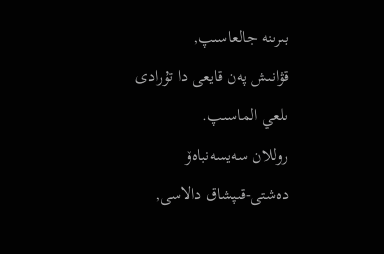بىرىنە جالعاسىپ,
قۋانىش پەن قايعى دا تۇرادى
ىلعي الماسىپ.
روللان سەيسەنباەۆ
دەشتى-قىپشاق دالاسى,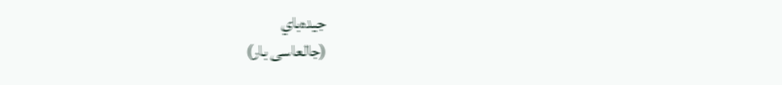جيدەباي
(جالعاسى بار)